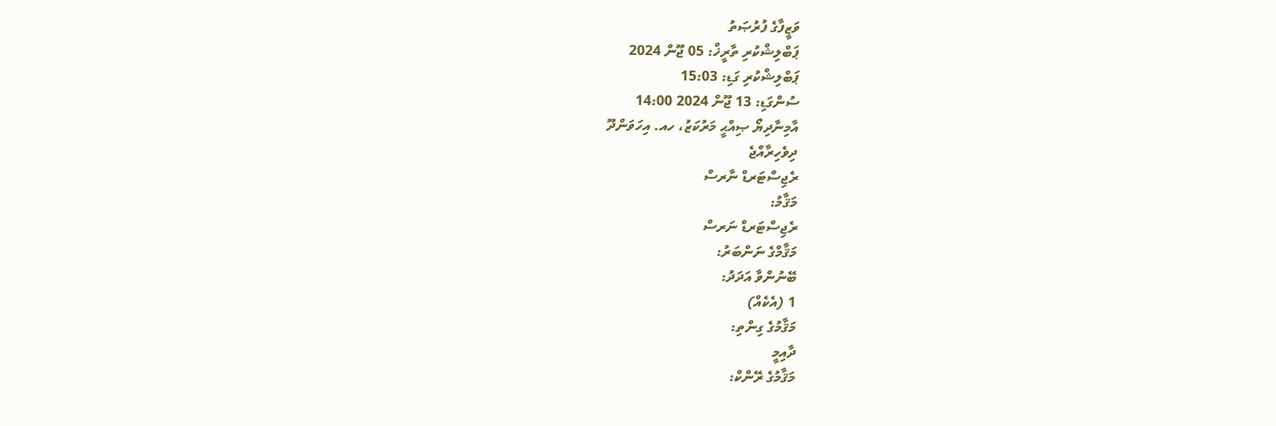ވަޒީފާގެ ފުރުޞަތު
ޕަބްލިޝްކުރި ތާރީޚް: 05 ޖޫން 2024
ޕަބްލިޝްކުރި ގަޑި: 15:03
ސުންގަޑި: 13 ޖޫން 2024 14:00
އާމިނާދިޔޯ ޞިއްޙީ މަރުކަޒު، ހއ. އިހަވަންދޫ
ދިވެހިރާއްޖެ
ރެޖިސްޓަރޑް ނާރސް
މަޤާމު:
ރެޖިސްޓަރޑް ނަރސް
މަޤާމްގެ ނަންބަރު:
ބޭނުންވާ އަދަދު:
1 (އެކެއް)
މަޤާމުގެ ގިންތި:
ދާއިމީ
މަޤާމުގެ ރޭންކް: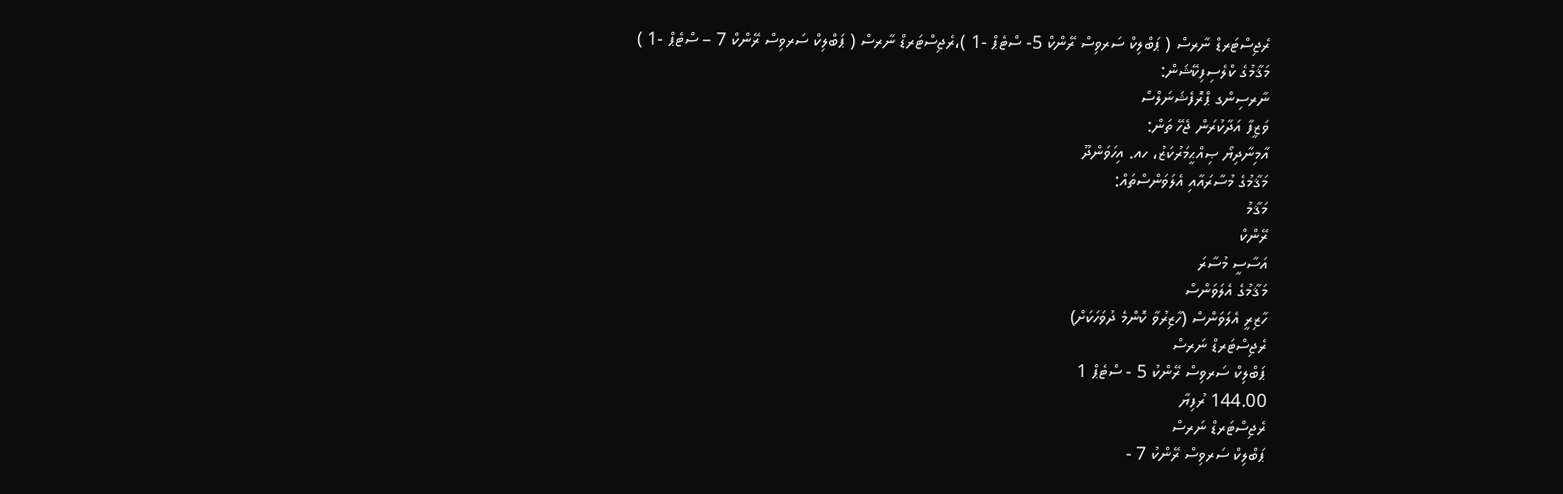ރެޖިސްޓަރޑް ނާރސް ( ޕަބްލިކް ސަރވިސް ރޭންކް 5- ސްޓެޕް -1 )،ރެޖިސްޓަރޑް ނާރސް ( ޕަބްލިކް ސަރވިސް ރޭންކް 7 – ސްޓެޕް -1 )
މަޤާމުގެ ކްލެސިފިކޭޝަން:
ނާރސިންގ ޕްރޮފެޝަނަލްސް
ވަޒީފާ އަދާކުރަން ޖެހޭ ތަން:
އާމިނާދިޔޯ ޞިއްޙީމަރުކަޒު، ހއ. އިހަވަންދޫ
މަޤާމުގެ މުސާރައާއި އެލަވަންސްތައް:
މަޤާމު
ރޭންކް
އަސާސީ މުސާރަ
މަޤާމުގެ އެލަވަންސް
ހާޒިރީ އެލަވަންސް (ހާޒިރުވާ ކޮންމެ ދުވަހަކަށް)
ރެޖިސްޓަރޑް ނަރސް
ޕަބްލިކް ސަރވިސް ރޭންކު 5 - ސްޓެޕް 1
144.00 ރުފިޔާ
ރެޖިސްޓަރޑް ނަރސް
ޕަބްލިކް ސަރވިސް ރޭންކު 7 -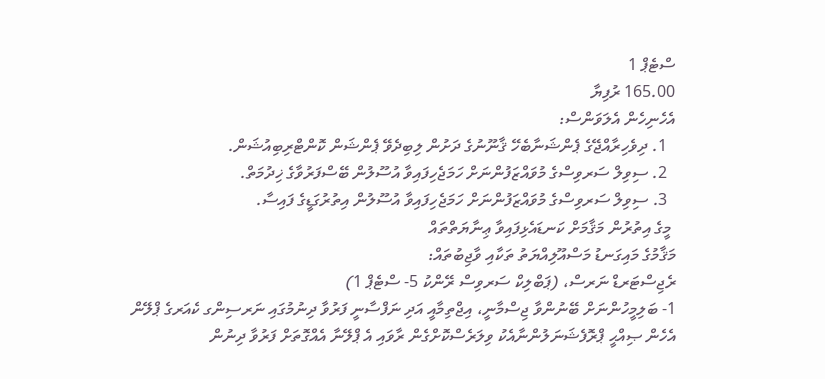ސްޓެޕް 1
165.00 ރުފިޔާ
އެހެނިހެން އެލަވަންސް:
  1. ދިވެހިރާއްޖޭގެ ޕެންޝަނާބެހޭ ޤާނޫނުގެ ދަށުން ލިބިދެވޭ ޕެންޝަން ކޮންޓްރިބިއުޝަން.
  2. ސިވިލް ސަރވިސްގެ މުވައްޒަފުންނަށް ހަމަޖެހިފައިވާ އުސޫލުން ބޭސްފަރުވާގެ ޚިދުމަތް.
  3. ސިވިލް ސަރވިސްގެ މުވައްޒަފުންނަށް ހަމަޖެހިފައިވާ އުސޫލުން އިތުރުގަޑީގެ ފައިސާ.
 މީގެ އިތުރުން މަޤާމަށް ކަނޑައެޅިފައިވާ ޢިނާޔަތްތައް
މަޤާމުގެ މައިގަނޑު މަސްއޫލިއްޔަތު ތަކާއި ވާޖިބުތައް:
ރެޖިސްޓަރޑް ނަރސް، (ޕަބްލިކް ސަރވިސް ރޭންކު 5- ސްޓެޕް 1)
1- ބަލިމީހުންނަށް ބޭނުންވާ ޖިސްމާނީ، އިޖްތިމާއީ އަދި ނަފްސާނީ ފަރުވާ ދިނުމުގައި ނަރސިންގ ކެއަރގެ ޕްލޭން އެހެން ޞިއްޙީ ޕްރޮފެޝަނަލުންނާއެކު ވިލަރެސްކޮށްގެން ރާވައި އެ ޕްލޭނާ އެއްގޮތަށް ފަރުވާ ދިނުން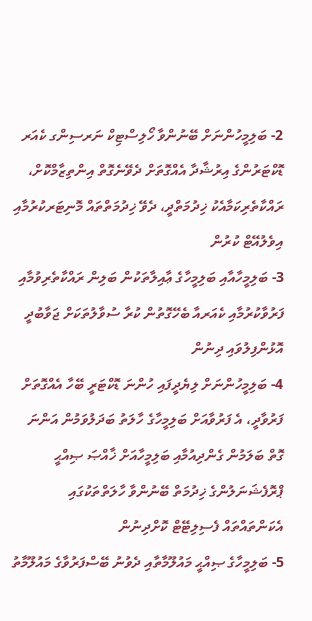2- ބަލިމީހުންނަށް ބޭނުންވާ ހޯލިސްޓިކް ނަރސިންގ ކެއަރ ޑޮކްޓަރުންގެ އިރުޝާދާ އެއްގޮތަށް ދެވޭނެގޮތް އިންތިޒާމްކޮށް، ރައްކާތެރިކަމާއެކު ޚިދުމަތްދީ، ދެވޭ ޚިދުމަތްތައް މޮނިޓަރކުރުމާއި އިވެލުއޭޓް ކުރުން
3- ބަލިމީހާއާއި ބަލިމީހާގެ ޢާއިލާތަކުން ބަލިން ރައްކާތެރިވުމާއި ފަރުވާކުރުމާއި ކެއަރއާ ބެހޭގޮތުން ކުރާ ސުވާލުތަކަށް ޖަވާބުދީ އޮޅުންފިލުވައި ދިނުން
4- ބަލިމީހުންނަށް ލިޔެދީފައި ހުންނަ ޑޮކްޓަރީ ބޭހާ އެއްގޮތަށް ފަރުވާދީ، އެ ފަރުވާއަށް ބަލިމީހާގެ ހާލަތު ބަދަލުވަމުން އަންނަ ގޮތް ބަލަމުން ގެންދިއުމާއި ބަލިމީހާއަށް ޚާއްޞަ ޞިއްޙީ ޕްރޮފެޝަނަލުންގެ ޚިދުމަތް ބޭނުންވާ ހާލަތްތަކުގައި އެކަންތައްތައް ފެސިލިޓޭޓް ކޮށްދިނުން
5- ބަލިމީހާގެ ޞިއްޙީ މައުލޫމާތާއި ދެވުނު ބޭސްފަރުވާގެ މައުލޫމާތު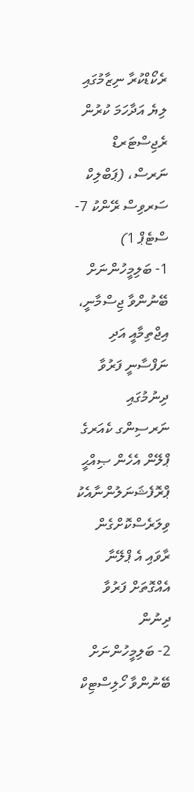ރެކޯޑްކުރާ ނިޒާމުގައި ލިޔެ އަދާހަމަ ކުރުން
ރެޖިސްޓަރޑް ނަރސް، (ޕަބްލިކް ސަރވިސް ރޭންކު 7- ސްޓެޕް 1)
1- ބަލިމީހުންނަށް ބޭނުންވާ ޖިސްމާނީ، އިޖްތިމާއީ އަދި ނަފްސާނީ ފަރުވާ ދިނުމުގައި ނަރސިންގ ކެއަރގެ ޕްލޭން އެހެން ޞިއްޙީ ޕްރޮފެޝަނަލުންނާއެކު ވިލަރެސްކޮށްގެން ރާވައި އެ ޕްލޭނާ އެއްގޮތަށް ފަރުވާ ދިނުން
2- ބަލިމީހުންނަށް ބޭނުންވާ ހޯލިސްޓިކް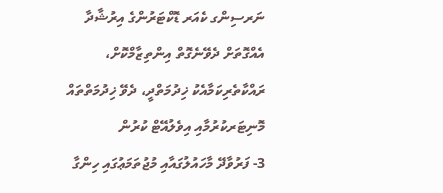ނަރސިންގ ކެއަރ ޑޮކްޓަރުންގެ އިރުޝާދާ އެއްގޮތަށް ދެވޭނެގޮތް އިންތިޒާމްކޮށް، ރައްކާތެރިކަމާއެކު ޚިދުމަތްދީ، ދެވޭ ޚިދުމަތްތައް މޮނިޓަރކުރުމާއި އިވެލުއޭޓް ކުރުން
3- ފަރުވާދޭ މާހައުލުގައާއި މުޖުތަމަޢުގައި ހިންގާ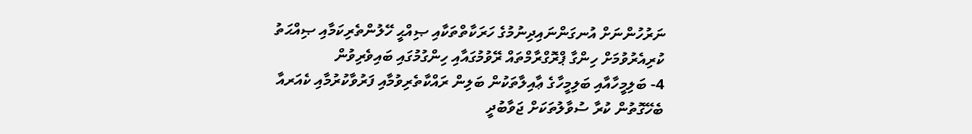ނަރުހުންނަށް އުނގަންނައިދިނުމުގެ ހަރަކާތްތަކާއި ޞިއްޙީ ހޭލުންތެރިކަމާއި ޞިއްޙަތު ކުރިއެރުވުމަށް ހިންގާ ޕްރޮގްރާމްތައް ރޭވުމުގައާއި ހިންގުމުގައި ބައިވެރިވުން
4- ބަލިމީހާއާއި ބަލިމީހާގެ ޢާއިލާތަކުން ބަލިން ރައްކާތެރިވުމާއި ފަރުވާކުރުމާއި ކެއަރއާ ބެހޭގޮތުން ކުރާ ސުވާލުތަކަށް ޖަވާބުދީ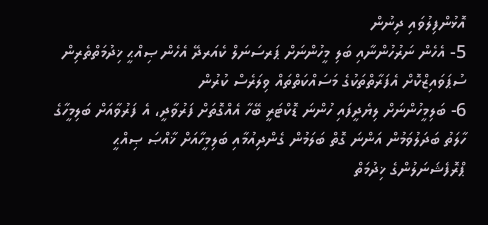އޮޅުންފިލުވައި ދިނުން
5- އެހެން ނަރުހުންނާއި ބަލި މީހުންނަށް ޕަރސަނަލް ކެއަރދޭ އެހެން ޞިއްޙީ ޚިދުމަތްތެރިން ސުޕަވައިޒްކޮށް އެފަރާތްތަކުގެ މަސައްކަތްތައް ވިލަރެސް ކުރުން
6- ބަލިމީހުންނަށް ލިޔެދީފައި ހުންނަ ޑޮކްޓަރީ ބޭހާ އެއްގޮތަށް ފަރުވާދީ، އެ ފަރުވާއަށް ބަލިމީހާގެ ހާލަތު ބަދަލުވަމުން އަންނަ ގޮތް ބަލަމުން ގެންދިއުމާއި ބަލިމީހާއަށް ޚާއްޞަ ޞިއްޙީ ޕްރޮފެޝަނަލުންގެ ޚިދުމަތް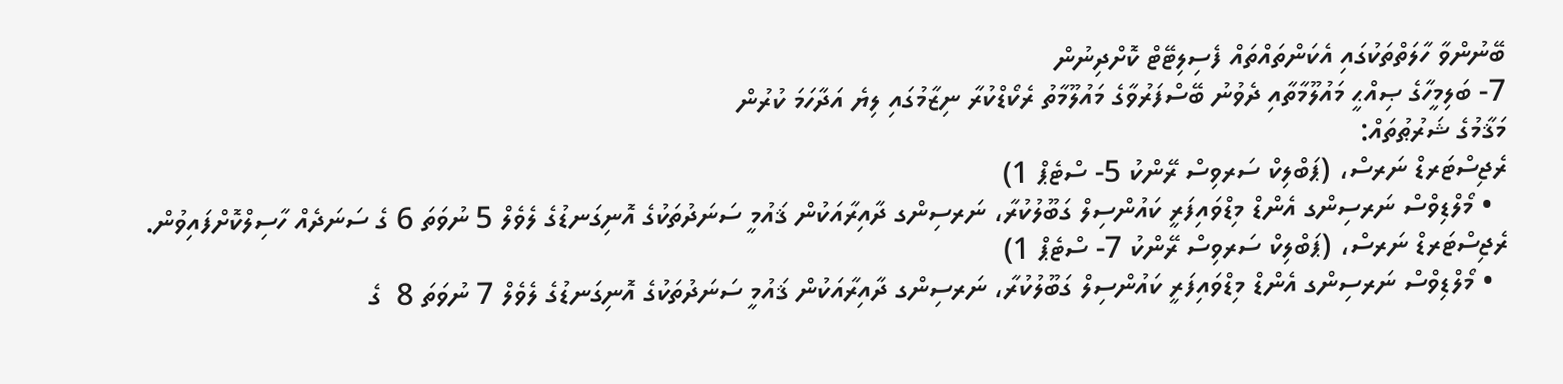ބޭނުންވާ ހާލަތްތަކުގައި އެކަންތައްތައް ފެސިލިޓޭޓް ކޮށްދިނުން
7- ބަލިމީހާގެ ޞިއްޙީ މައުލޫމާތާއި ދެވުނު ބޭސްފަރުވާގެ މައުލޫމާތު ރެކޯޑްކުރާ ނިޒާމުގައި ލިޔެ އަދާހަމަ ކުރުން
މަޤާމުގެ ޝަރުޠުތައް:
ރެޖިސްޓަރޑް ނަރސް، (ޕަބްލިކް ސަރވިސް ރޭންކު 5- ސްޓެޕް 1)
  • މޯލްޑިވްސް ނަރސިންގ އެންޑް މިޑްވައިފަރީ ކައުންސިލް ގަބޫލުކުރާ، ނަރސިންގ ދާއިރާއަކުން ޤައުމީ ސަނަދުތަކުގެ އޮނިގަނޑުގެ ލެވެލް 5 ނުވަތަ 6 ގެ ސަނަދެއް ހާސިލްކޮށްފައިވުން.
ރެޖިސްޓަރޑް ނަރސް، (ޕަބްލިކް ސަރވިސް ރޭންކު 7- ސްޓެޕް 1)
  • މޯލްޑިވްސް ނަރސިންގ އެންޑް މިޑްވައިފަރީ ކައުންސިލް ގަބޫލުކުރާ، ނަރސިންގ ދާއިރާއަކުން ޤައުމީ ސަނަދުތަކުގެ އޮނިގަނޑުގެ ލެވެލް 7 ނުވަތަ 8  ގެ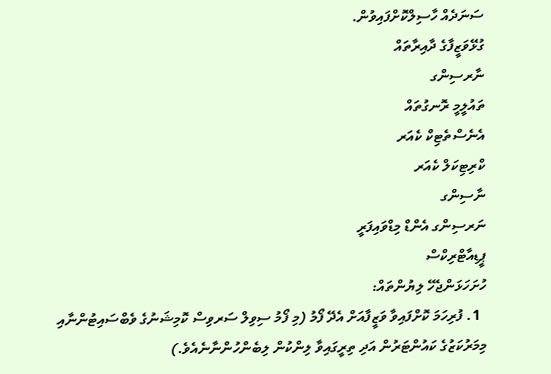ސަނަދެއް ހާސިލްކޮށްފައިވުން.
ގުޅޭވަޒީފާގެ ދާއިރާތައް
ނާރސިންގ
ތައުލީމީ ރޮނގުތައް
އެނެސްތެޓިކް ކެއަރ
ކްރިޓިކަލް ކެއަރ
ނާސިންގ
ނަރސިންގ އެންޑް މިޑްވައިފަރީ
ޕީޑިއާޓްރިކްސް
ހުށަހަޅަންޖެހޭ ލިޔުންތައް:
  1. ފުރިހަމަ ކޮށްފައިވާ ވަޒީފާއަށް އެދޭ ފޯމު (މި ފޯމު ސިވިލް ސަރވިސް ކޮމިޝަނުގެ ވެބްސައިޓުންނާއި މިމަރުކަޒުގެ ކައުންޓަރުން އަދި ތިރީގައިވާ ލިންކުން ލިބެންހުންނާނެއެވެ.)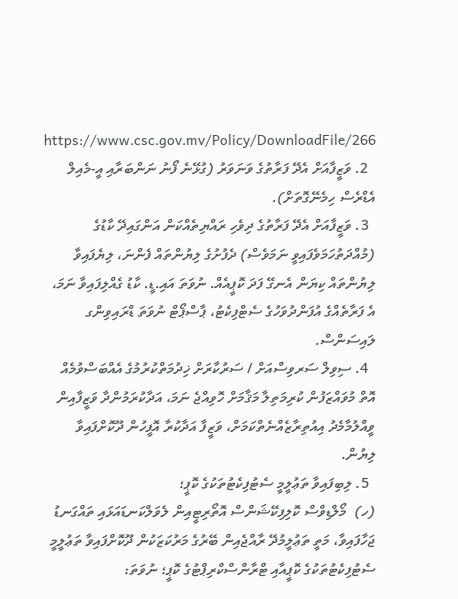https://www.csc.gov.mv/Policy/DownloadFile/266
  2. ވަޒީފާއަށް އެދޭ ފަރާތުގެ ވަނަވަރު (ގުޅޭނެ ފޯނު ނަންބަރާއި އީ-މެއިލް އެޑްރެސް ހިމެނޭގޮތަށް).
  3. ވަޒީފާއަށް އެދޭ ފަރާތުގެ ދިވެހި ރައްޔިތެއްކަން އަންގައިދޭ ކާޑުގެ (މުއްދަތުހަމަވެފައިވީ ނަމަވެސް) ދެފުށުގެ ލިޔުންތައް ފެންނަ، ލިޔެފައިވާ ލިޔުންތައް ކިޔަން އެނގޭ ފަދަ ކޮޕީއެއް. ނުވަތަ އައި.ޑީ. ކާޑު ގެއްލިފައިވާ ނަމަ، އެ ފަރާތެއްގެ އުފަންދުވަހުގެ ސެޓްފިކެޓު، ޕާސްޕޯޓް ނުވަތަ ޑްރައިވިންގ ލައިސަންސް.
  4. ސިވިލް ސަރވިސްއަށް / ސަރުކާރަށް ޚިދުމަތްކުރުމުގެ އެއްބަސްވުމެއް އޮތް މުވައްޒަފުން ކުރިމަތިލާ މަޤާމަށް ހޮވިއްޖެ ނަމަ، އަދާކުރަމުންދާ ވަޒީފާއިން ވީއްލުމާމެދު އިއުތިރާޒެއްނެތްކަމަށް، ވަޒީފާ އަދާކުރާ އޮފީހުން ދޫކޮށްފައިވާ ލިޔުން.
  5. ލިބިފައިވާ ތަޢުލީމީ ސެޓުފިކެޓުތަކުގެ ކޮޕީ؛
(ހ)  މޯލްޑިވްސް ކޮލިފިކޭޝަންސް އޮތޯރިޓީއިން ލެވަލްކަނޑައަޅައި ތައްގަނޑު ޖަހާފައިވާ، މަތީ ތަޢުލީމުދޭ ރާއްޖެއިން ބޭރުގެ މަރުކަޒަކުން ދޫކޮށްފައިވާ ތަޢުލީމީ ސެޓުފިކެޓުތަކުގެ ކޮޕީއާއި ޓްރާންސްކްރިޕްޓުގެ ކޮޕީ؛ ނުވަތަ: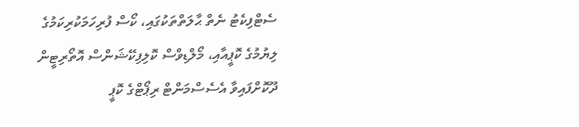ސެޓްފިކެޓު ނެތް ޙާލަތްތަކުގައި، ކޯސް ފުރިހަމަކުރިކަމުގެ ލިޔުމުގެ ކޮޕީއާއި، މޯލްޑިވްސް ކޮލިފިކޭޝަންސް އޮތޯރިޓީން ދޫކޮށްފައިވާ އެސެސްމަންޓް ރިޕޯޓްގެ ކޮޕީ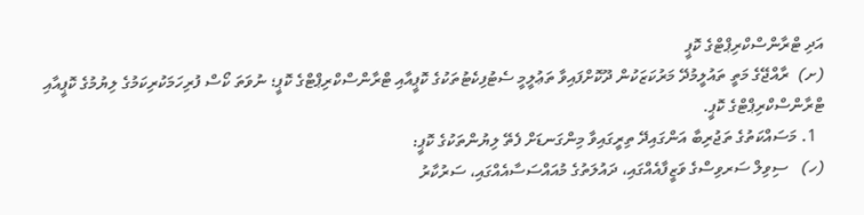އަދި ޓްރާންސްކްރިޕްޓްގެ ކޮޕީ
(ށ)  ރާއްޖޭގެ މަތީ ތައުލީމުދޭ މަރުކަޒަކުން ދޫކޮށްފައިވާ ތަޢުލީމީ ސެޓުފިކެޓުތަކުގެ ކޮޕީއާއި ޓްރާންސްކްރިޕްޓްގެ ކޮޕީ؛ ނުވަތަ ކޯސް ފުރިހަމަކުރިކަމުގެ ލިޔުމުގެ ކޮޕީއާއި ޓްރާންސްކްރިޕްޓްގެ ކޮޕީ.
  1. މަސައްކަތުގެ ތަޖުރިބާ އަންގައިދޭ ތިރީގައިވާ މިންގަނޑަށް ފެތޭ ލިޔުންތަކުގެ ކޮޕީ:
(ހ)   ސިވިލް ސަރވިސްގެ ވަޒީފާއެއްގައި، ދައުލަތުގެ މުއައްސަސާއެއްގައި، ސަރުކާރު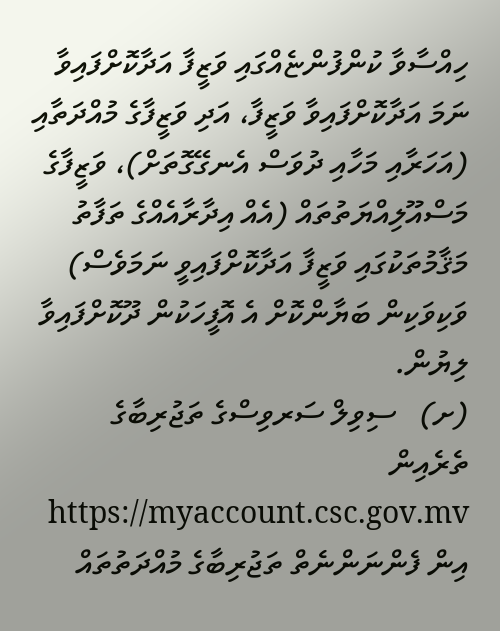ހިއްސާވާ ކުންފުންޏެއްގައި ވަޒީފާ އަދާކޮށްފައިވާ ނަމަ އަދާކޮށްފައިވާ ވަޒީފާ، އަދި ވަޒީފާގެ މުއްދަތާއި (އަހަރާއި މަހާއި ދުވަސް އެނގޭގޮތަށް)، ވަޒީފާގެ މަސްއޫލިއްޔަތުތައް (އެއް އިދާރާއެއްގެ ތަފާތު މަޤާމުތަކުގައި ވަޒީފާ އަދާކޮށްފައިވީ ނަމަވެސް) ވަކިވަކިން ބަޔާންކޮށް އެ އޮފީހަކުން ދޫކޮށްފައިވާ ލިޔުން.
(ށ)   ސިވިލް ސަރވިސްގެ ތަޖުރިބާގެ ތެރެއިން https://myaccount.csc.gov.mv އިން ފެންނަންނެތް ތަޖުރިބާގެ މުއްދަތުތައް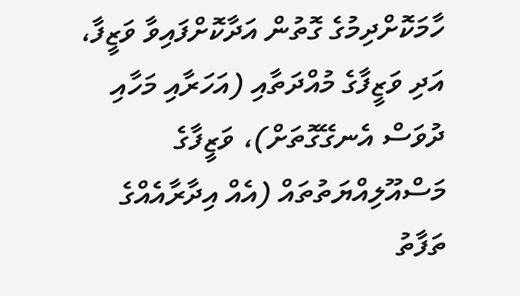ހާމަކޮށްދިމުގެ ގޮތުން އަދާކޮށްފައިވާ ވަޒީފާ، އަދި ވަޒީފާގެ މުއްދަތާއި (އަހަރާއި މަހާއި ދުވަސް އެނގޭގޮތަށް)، ވަޒީފާގެ މަސްއޫލިއްޔަތުތައް (އެއް އިދާރާއެއްގެ ތަފާތު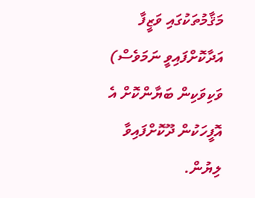މަޤާމުތަކުގައި ވަޒީފާ އަދާކޮށްފައިވީ ނަމަވެސް) ވަކިވަކިން ބަޔާންކޮށް އެ އޮފީހަކުން ދޫކޮށްފައިވާ ލިޔުން.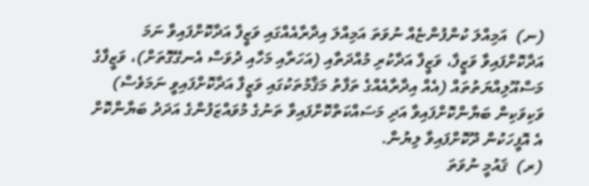(ނ)  އަމިއްލަ ކުންފުންޏެއް ނުވަތަ އަމިއްލަ އިދާރާއެއްގައި ވަޒީފާ އަދާކޮށްފައިވާ ނަމަ އަދާކޮށްފައިވާ ވަޒީފާ، ވަޒީފާ އަދާކުރި މުއްދަތާއި (އަހަރާއި މަހާއި ދުވަސް އެނގޭގޮތަށް)، ވަޒީފާގެ މަސްއޫލިއްޔަތުތައް (އެއް އިދާރާއެއްގެ ތަފާތު މަޤާމުތަކުގައި ވަޒީފާ އަދާކޮށްފައިވީ ނަމަވެސް) ވަކިވަކިން ބަޔާންކޮށްފައިވާ އަދި މަސައްކަތްކޮށްފައިވާ ތަނުގެ މުވައްޒަފުންގެ އަދަދު ބަޔާންކޮށް އެ އޮފީހަކުން ދޫކޮށްފައިވާ ލިޔުން.
(ރ)  ޤައުމީ ނުވަތަ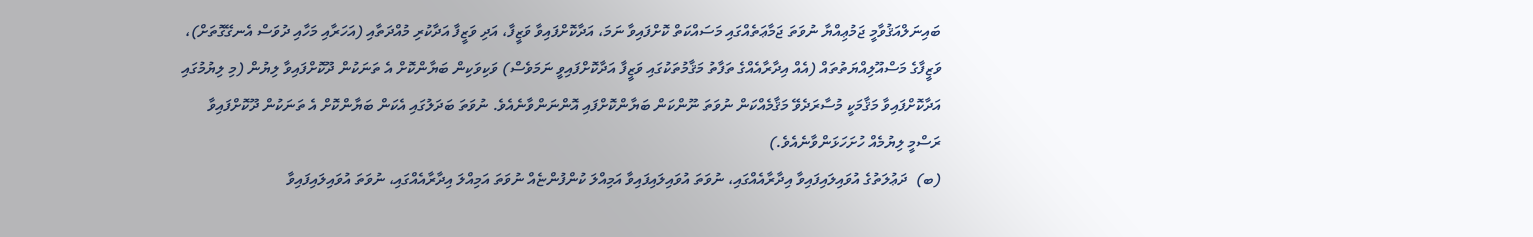ބައިނަލްއަޤުވާމީ ޖަމުޢިއްޔާ ނުވަތަ ޖަމާޢަތެއްގައި މަސައްކަތް ކޮށްފައިވާ ނަމަ، އަދާކޮށްފައިވާ ވަޒީފާ، އަދި ވަޒީފާ އަދާކުރި މުއްދަތާއި (އަހަރާއި މަހާއި ދުވަސް އެނގޭގޮތަށް)، ވަޒީފާގެ މަސްއޫލިއްޔަތުތައް (އެއް އިދާރާއެއްގެ ތަފާތު މަޤާމުތަކުގައި ވަޒީފާ އަދާކޮށްފައިވީ ނަމަވެސް) ވަކިވަކިން ބަޔާންކޮށް އެ ތަނަކުން ދޫކޮށްފައިވާ ލިޔުން (މި ލިޔުމުގައި އަދާކޮށްފައިވާ މަޤާމަކީ މުސާރަދެވޭ މަޤާމެއްކަން ނުވަތަ ނޫންކަން ބަޔާންކޮށްފައި އޮންނަންވާނެއެވެ. ނުވަތަ ބަދަލުގައި އެކަން ބަޔާންކޮށް އެ ތަނަކުން ދޫކޮށްފައިވާ ރަސްމީ ލިޔުމެއް ހުށަހަޅަންވާނެއެވެ.)
(ބ)  ދަޢުލަތުގެ އުވައިލައިފައިވާ އިދާރާއެއްގައި، ނުވަތަ އުވައިލައިފައިވާ އަމިއްލަ ކުންފުންޏެއް ނުވަތަ އަމިއްލަ އިދާރާއެއްގައި، ނުވަތަ އުވައިލައިފައިވާ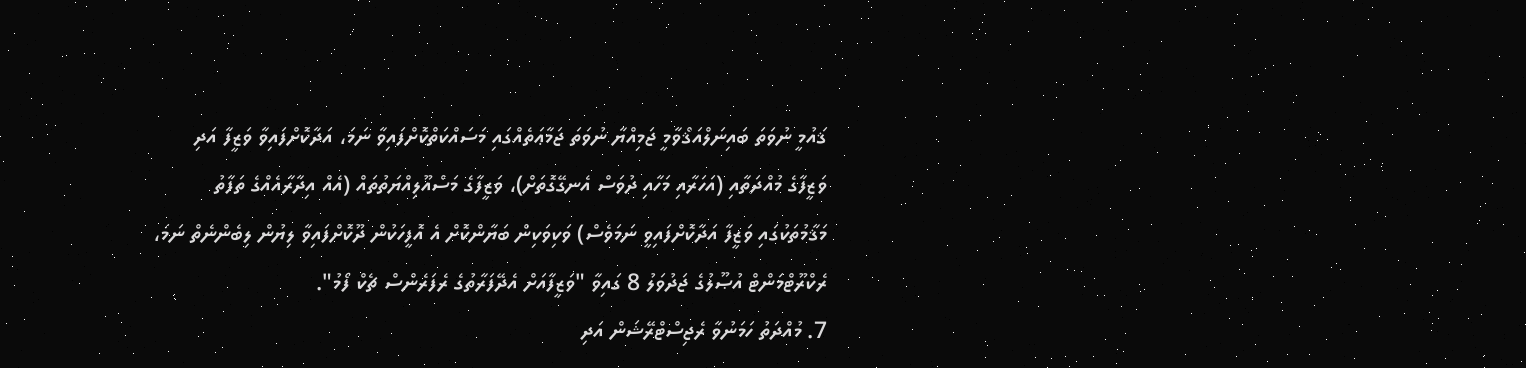ޤައުމީ ނުވަތަ ބައިނަލްއަޤްވާމީ ޖަމިއްޔާ ނުވަތަ ޖަމާޢަތެއްގައި މަސައްކަތްކޮށްފައިވާ ނަމަ، އަދާކޮށްފައިވާ ވަޒީފާ އަދި ވަޒީފާގެ މުއްދަތާއި (އަހަރާއި މަހާއި ދުވަސް އެނގޭގޮތަށް)، ވަޒީފާގެ މަސްއޫލިއްޔަތުތައް (އެއް އިދާރާއެއްގެ ތަފާތު މަޤާމުތަކުގައި ވަޒީފާ އަދާކޮށްފައިވީ ނަމަވެސް) ވަކިވަކިން ބަޔާންކޮށް އެ އޮފީހަކުން ދޫކޮށްފައިވާ ލިޔުން ލިބެންނެތް ނަމަ، ރެކްރޫޓްމަންޓް އުޞޫލުގެ ޖަދުވަލު 8 ގައިވާ "ވަޒީފާއަށް އެދޭފަރާތުގެ ރެފަރެންސް ޗެކް ފޯމު".
7. މުއްދަތު ހަމަނުވާ ރެޖިސްޓްރޭޝަން އަދި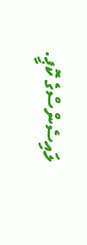ލައިސެންސްގެ ކޮޕީ.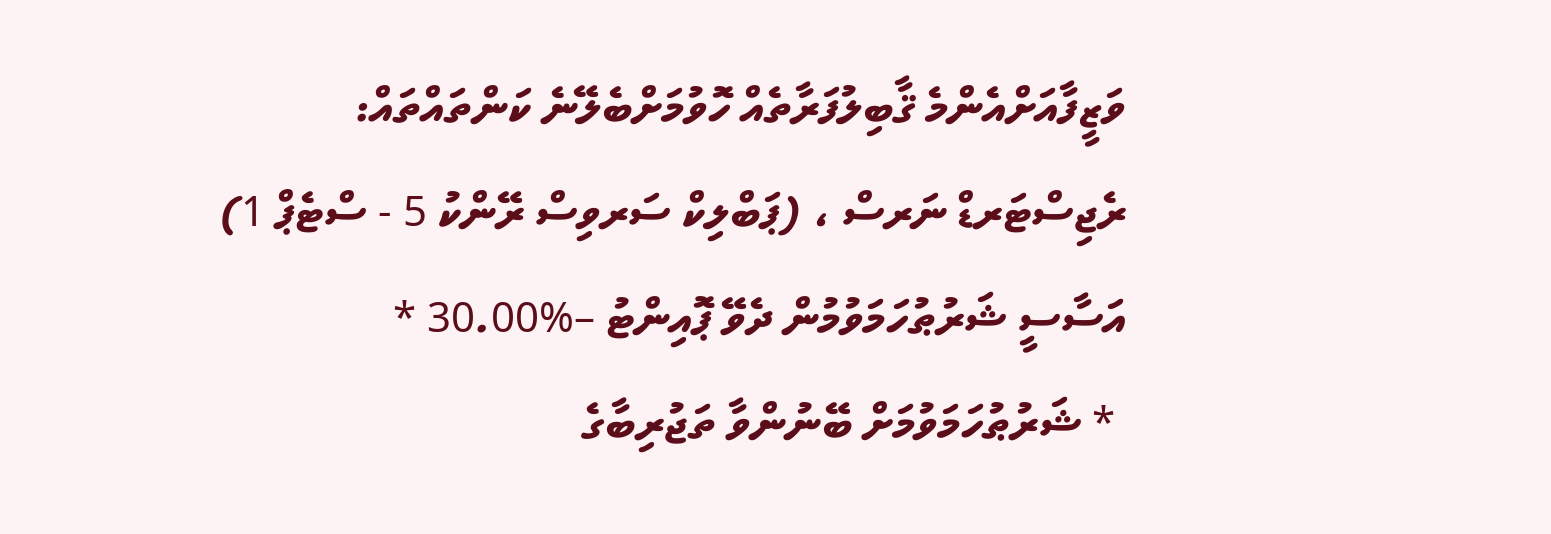ވަޒީފާއަށްއެންމެ ޤާބިލުފަރާތެއް ހޮވުމަށްބެލޭނެ ކަންތައްތައް:
ރެޖިސްޓަރޑް ނަރސް ، (ޕަބްލިކް ސަރވިސް ރޭންކު 5 - ސްޓެޕް 1)
އަސާސީ ޝަރުޠުހަމަވުމުން ދެވޭ ޕޮއިންޓު –%30.00 *
 * ޝަރުޠުހަމަވުމަށް ބޭނުންވާ ތަޖުރިބާގެ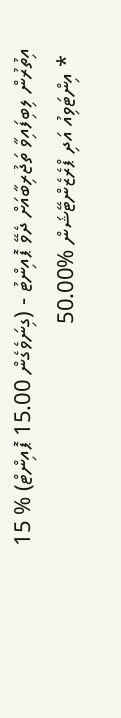އިތުރުން ލިބިފައިވާ ތަޖުރިބާއަށް ދެވޭ ޕޮއިންޓު - (ގިނަވެގެން 15.00 ޕޮއިންޓް) % 15
 * އިންޓަވިއު އަދި ޕްރެޒެންޓޭޝަން %50.00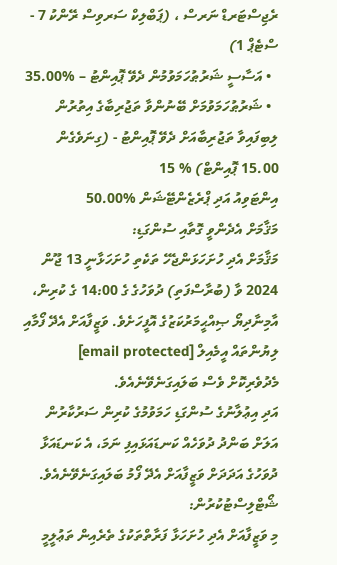ރެޖިސްޓަރޑް ނަރސް ، (ޕަބްލިކް ސަރވިސް ރޭންކު 7 - ސްޓެޕް 1)
  • އަސާސީ ޝަރުޠުހަމަވުމުން ދެވޭ ޕޮއިންޓު – %35.00
  • ޝަރުޠުހަމަވުމަށް ބޭނުންވާ ތަޖުރިބާގެ އިތުރުން ލިބިފައިވާ ތަޖުރިބާއަށް ދެވޭ ޕޮއިންޓު - (ގިނަވެގެން 15.00 ޕޮއިންޓް) % 15
އިންޓަވިއު އަދި ޕްރެޒެންޓޭޝަން %50.00
މަޤާމަށް އެދެންވީ ގޮތާއި ސުންގަޑި:
މަޤާމަށް އެދި ހުށަހަޅަންޖެހޭ ތަކެތި ހުށަހަޅާނީ 13 ޖޫން 2024 ވާ (ބުރާސްފަތި) ދުވަހުގެ ގެ 14:00 ގެ ކުރިން، އާމިނާދިޔޯ ޞިއްޙީމަރުކަޒުގެ އޮފީހަށެވެ. ވަޒީފާއަށް އެދޭ ފޯމާއި ލިޔުންތައް އީމެއިލް [email protected] މެދުވެރިކޮށް ވެސް ބަލައިގަނެވޭނެއެވެ.
އަދި އިޢުލާނުގެ ސުންގަޑި ހަމަވުމުގެ ކުރިން ސަރުކާރުން އަލަށް ބަންދު ދުވަހެއް ކަނޑައަޅައިފި ނަމަ، އެ ކަނޑައަޅާ ދުވަހުގެ އަދަދަށް ވަޒީފާއަށް އެދޭ ފޯމު ބަލައިގަނެވޭނެއެވެ.
ޝޯޓްލިސްޓުކުރުން:
މި ވަޒީފާއަށް އެދި ހުށަހަޅާ ފަރާތްތަކުގެ ތެރެއިން ތަޢުލީމީ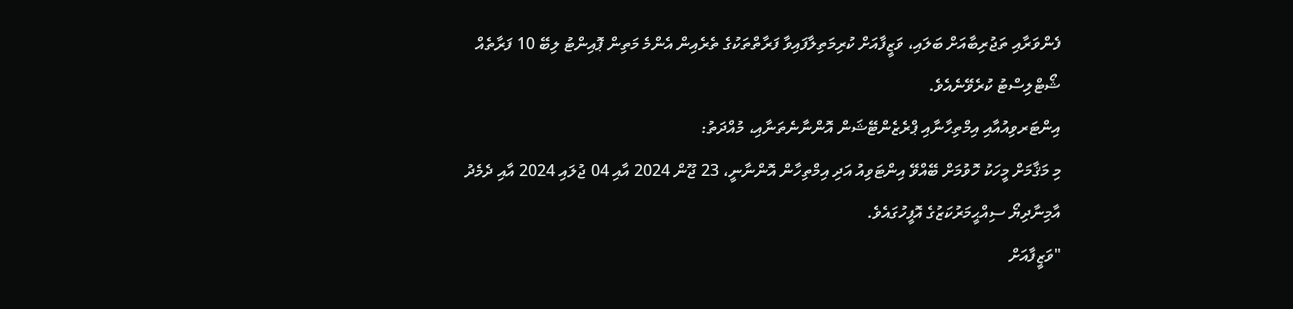ފެންވަރާއި ތަޖުރިބާއަށް ބަލައި، ވަޒީފާއަށް ކުރިމަތިލާފައިވާ ފަރާތްތަކުގެ ތެރެއިން އެންމެ މަތިން ޕޮއިންޓު ލިބޭ 10 ފަރާތެއް ޝޯޓްލިސްޓު ކުރެވޭނެއެވެ.
އިންޓަރވިއުއާއި އިމްތިހާނާއި ޕްރެޒެންޓޭޝަން އޮންނާނެތަނާއި، މުއްދަތު:
މި މަޤާމަށް މީހަކު ހޮވުމަށް ބޭއްވޭ އިންޓަވިއު އަދި އިމްތިހާން އޮންނާނީ، 23 ޖޫން 2024 އާއި 04 ޖުލައި 2024 އާއި ދެމެދު އާމިނާދިޔޯ ސިއްޙީމަރުކަޒުގެ އޮފީހުގައެވެ.
"ވަޒީފާއަށް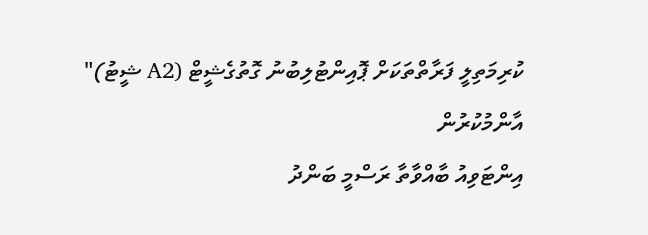ކުރިމަތިލީ ފަރާތްތަކަށް ޕޮއިންޓުލިބުނު ގޮތުގެޝީޓް (A2 ޝީޓު)" އާންމުކުރުން
އިންޓަވިއު ބާއްވާތާ ރަސްމީ ބަންދު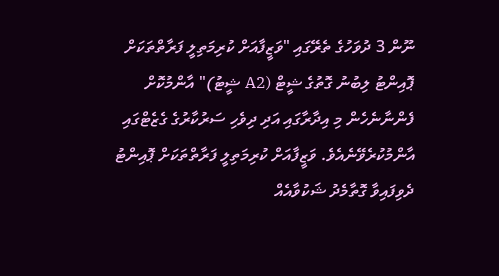ނޫން 3 ދުވަހުގެ ތެރޭގައި "ވަޒީފާއަށް ކުރިމަތިލީ ފަރާތްތަކަށް ޕޮއިންޓު ލިބުނު ގޮތުގެ ޝީޓް (A2 ޝީޓު)" އާންމުކޮށް ފެންނާނެހެން މި އިދާރާގައި އަދި ދިވެހި ސަރުކާރުގެ ގެޒެޓްގައި އާންމުކުރެވޭނެއެވެ. ވަޒީފާއަށް ކުރިމަތިލީ ފަރާތްތަކަށް ޕޮއިންޓު ދެވިފައިވާ ގޮތާމެދު ޝަކުވާއެއް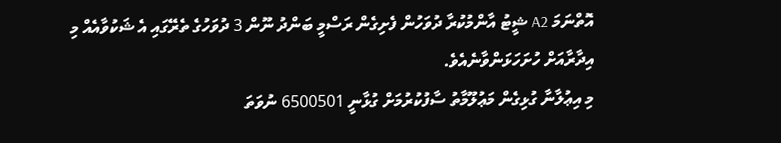އޮތްނަމަ A2 ޝީޓު އާންމުކުރާ ދުވަހުން ފެށިގެން ރަސްމީ ބަންދު ނޫން 3 ދުވަހުގެ ތެރޭގައި އެ ޝަކުވާއެއް މި އިދާރާއަށް ހުށަހަޅަންވާނެއެވެ.
މި އިޢުލާނާ ގުޅިގެން މަޢުލޫމާތު ސާފުކުރުމަށް ގުޅާނީ 6500501 ނުވަތަ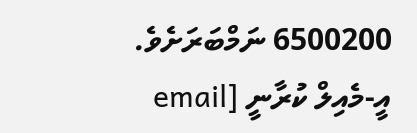6500200 ނަމްބަރަށެވެ. އީ-މެއިލް ކުރާނީ [email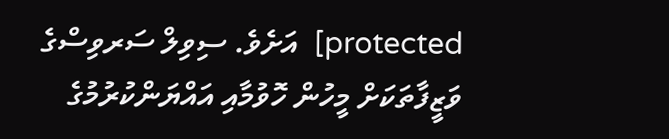protected]  އަށެވެ. ސިވިލް ސަރވިސްގެ ވަޒީފާތަކަށް މީހުން ހޮވުމާއި އައްޔަންކުރުމުގެ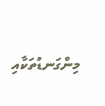މިންގަނޑުތަކާއި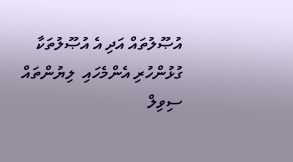އުޞޫލުތައް އަދި އެ އުޞޫލުތަކާ ގުޅުންހުރި އެންމެހައި  ލިޔުންތައް ސިވިލް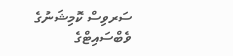ސަރވިސް ކޮމިޝަނުގެ ވެބްސައިޓްގެ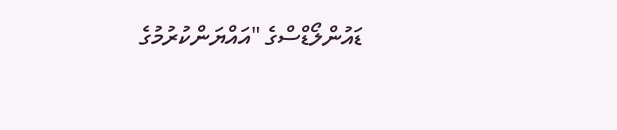ޑައުންލޯޑްސްގެ "އައްޔަންކުރުމުގެ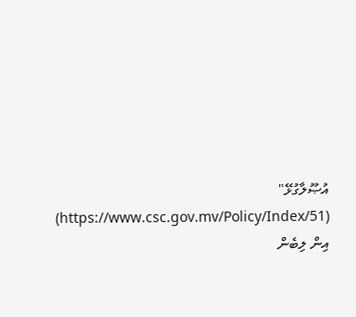އުޞޫލާގުޅޭ" (https://www.csc.gov.mv/Policy/Index/51) އިން ލިބެން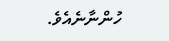ހުންނާނެއެވެ.